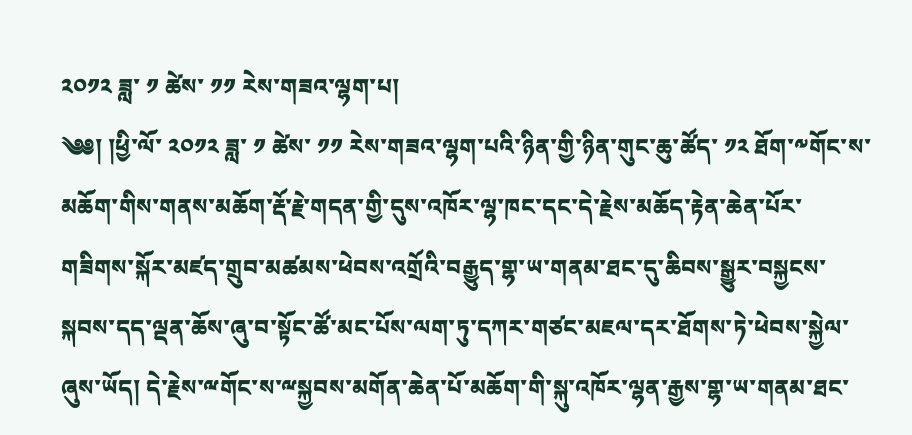༢༠༡༢ ཟླ་ ༡ ཚེས་ ༡༡ རེས་གཟའ་ལྷག་པ།
༄༅། །ཕྱི་ལོ་ ༢༠༡༢ ཟླ་ ༡ ཚེས་ ༡༡ རེས་གཟའ་ལྷག་པའི་ཉིན་གྱི་ཉིན་གུང་ཆུ་ཚོད་ ༡༢ ཐོག་༸གོང་ས་མཆོག་གིས་གནས་མཆོག་རྡོ་རྗེ་གདན་གྱི་དུས་འཁོར་ལྷ་ཁང་དང་དེ་རྗེས་མཆོད་རྟེན་ཆེན་པོར་གཟིགས་སྐོར་མཛད་གྲུབ་མཚམས་ཕེབས་འགྲོའི་བརྒྱུད་གྷ་ཡ་གནམ་ཐང་དུ་ཆིབས་སྒྱུར་བསྐྱངས་སྐབས་དད་ལྡན་ཆོས་ཞུ་བ་སྟོང་ཚོ་མང་པོས་ལག་ཏུ་དཀར་གཙང་མཇལ་དར་ཐོགས་ཏེ་ཕེབས་སྐྱེལ་ཞུས་ཡོད། དེ་རྗེས་ྋགོང་ས་ྋསྐྱབས་མགོན་ཆེན་པོ་མཆོག་གི་སྐུ་འཁོར་ལྷན་རྒྱས་གྷ་ཡ་གནམ་ཐང་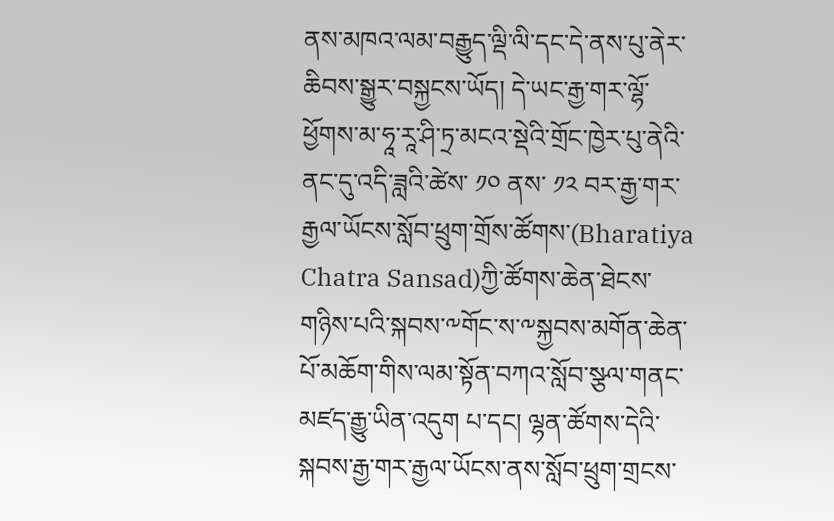ནས་མཁའ་ལམ་བརྒྱུད་ལྡི་ལི་དང་དེ་ནས་པུ་ནེར་ཆིབས་སྒྱུར་བསྐྱངས་ཡོད། དེ་ཡང་རྒྱ་གར་ལྷོ་ཕྱོགས་མ་ཧཱ་རཱ་ཤི་ཏྲ་མངའ་སྡེའི་གྲོང་ཁྱེར་པུ་ནེའི་ནང་དུ་འདི་ཟླའི་ཚེས་ ༡༠ ནས་ ༡༢ བར་རྒྱ་གར་རྒྱལ་ཡོངས་སློབ་ཕྲུག་གྲོས་ཚོགས་(Bharatiya Chatra Sansad)ཀྱི་ཚོགས་ཆེན་ཐེངས་གཉིས་པའི་སྐབས་༸གོང་ས་༸སྐྱབས་མགོན་ཆེན་པོ་མཆོག་གིས་ལམ་སྟོན་བཀའ་སློབ་སྩལ་གནང་མཛད་རྒྱུ་ཡིན་འདུག པ་དང། ལྷན་ཚོགས་དེའི་སྐབས་རྒྱ་གར་རྒྱལ་ཡོངས་ནས་སློབ་ཕྲུག་གྲངས་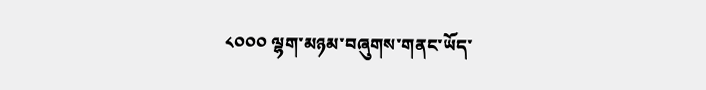༨༠༠༠ ལྷག་མཉམ་བཞུགས་གནང་ཡོད་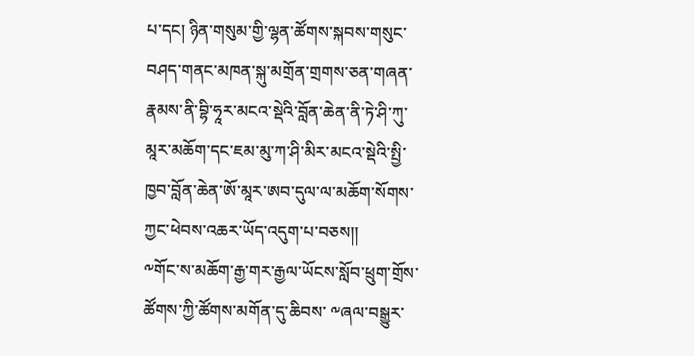པ་དང། ཉིན་གསུམ་གྱི་ལྷན་ཚོགས་སྐབས་གསུང་བཤད་གནང་མཁན་སྐུ་མགྲོན་གྲགས་ཅན་གཞན་རྣམས་ནི་བྷི་ཧཱར་མངའ་སྡེའི་བློན་ཆེན་ནི་ཏེ་ཤི་ཀུ་མཱར་མཆོག་དང་ཇམ་མུ་ཀ་ཤི་མིར་མངའ་སྡེའི་སྤྱི་ཁྱབ་བློན་ཆེན་ཨོ་མཱར་ཨབ་དུལ་ལ་མཆོག་སོགས་ཀྱང་ཕེབས་འཆར་ཡོད་འདུག་པ་བཅས།།
༸གོང་ས་མཆོག་རྒྱ་གར་རྒྱལ་ཡོངས་སློབ་ཕྲུག་གྲོས་ཚོགས་ཀྱི་ཚོགས་མགོན་དུ་ཆིབས་ ༸ཞལ་བསྒྱུར་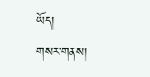ཡོད།
གསར་གནས།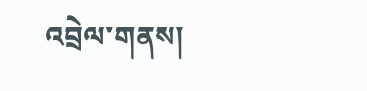འབྲེལ་གནས།